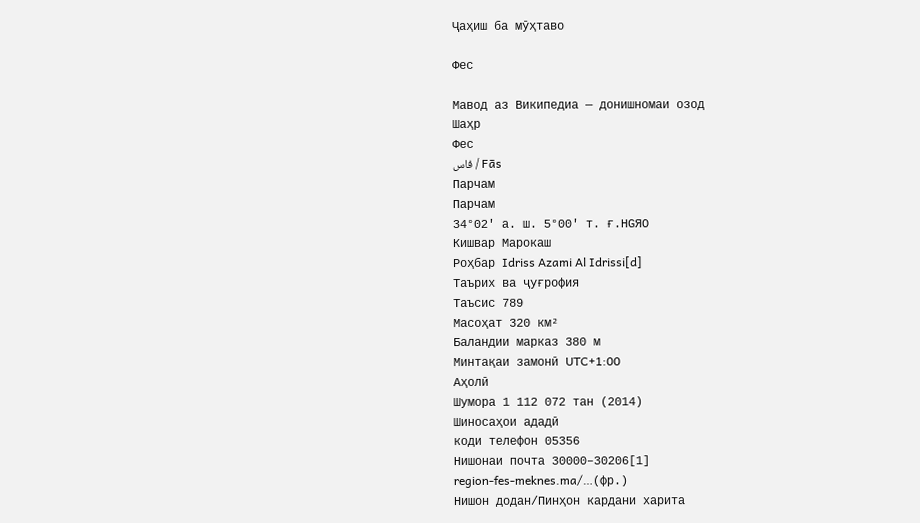Ҷаҳиш ба мӯҳтаво

Фес

Мавод аз Википедиа — донишномаи озод
Шаҳр
Фес
فاس / Fās
Парчам
Парчам
34°02′ а. ш. 5°00′ т. ғ.HGЯO
Кишвар Марокаш
Роҳбар Idriss Azami Al Idrissi[d]
Таърих ва ҷуғрофия
Таъсис 789
Масоҳат 320 км²
Баландии марказ 380 м
Минтақаи замонӣ UTC+1:00
Аҳолӣ
Шумора 1 112 072 тан (2014)
Шиносаҳои ададӣ
коди телефон 05356
Нишонаи почта 30000–30206[1]
region-fes-meknes.ma/…(фр.)
Нишон додан/Пинҳон кардани харита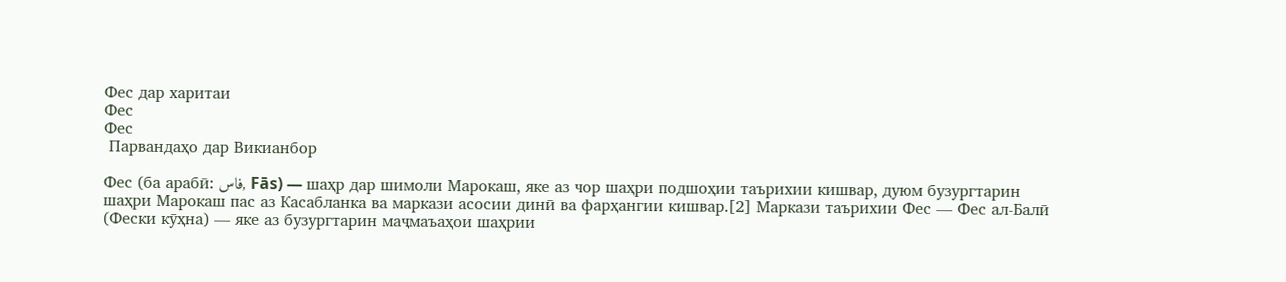Фес дар харитаи
Фес
Фес
 Парвандаҳо дар Викианбор

Фес (ба арабӣ: فاس, Fās) — шаҳр дар шимоли Марокаш, яке аз чор шаҳри подшоҳии таърихии кишвар, дуюм бузургтарин шаҳри Марокаш пас аз Касабланка ва маркази асосии динӣ ва фарҳангии кишвар.[2] Маркази таърихии Фес — Фес ал-Балӣ (Фески кӯҳна) — яке аз бузургтарин маҷмаъаҳои шаҳрии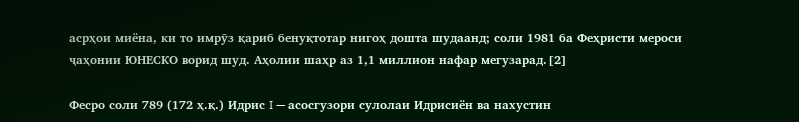асрҳои миёна, ки то имрӯз қариб бенуқтотар нигоҳ дошта шудаанд; соли 1981 ба Феҳристи мероси ҷаҳонии ЮНЕСКО ворид шуд. Аҳолии шаҳр аз 1,1 миллион нафар мегузарад.[2]

Фесро соли 789 (172 ҳ.қ.) Идрис I — асосгузори сулолаи Идрисиён ва нахустин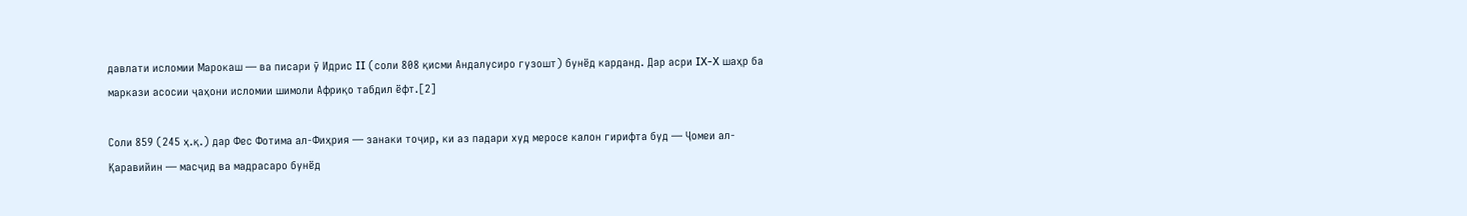давлати исломии Марокаш — ва писари ӯ Идрис II (соли 808 қисми Андалусиро гузошт) бунёд карданд. Дар асри IX-X шаҳр ба маркази асосии ҷаҳони исломии шимоли Африқо табдил ёфт.[2]

Соли 859 (245 ҳ.қ.) дар Фес Фотима ал-Фиҳрия — занаки тоҷир, ки аз падари худ меросе калон гирифта буд — Ҷомеи ал-Қаравийин — масҷид ва мадрасаро бунёд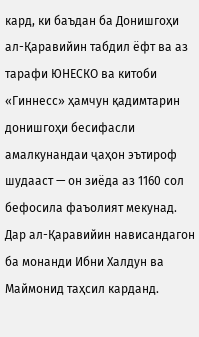кард, ки баъдан ба Донишгоҳи ал-Қаравийин табдил ёфт ва аз тарафи ЮНЕСКО ва китоби «Гиннесс» ҳамчун қадимтарин донишгоҳи бесифасли амалкунандаи ҷаҳон эътироф шудааст — он зиёда аз 1160 сол бефосила фаъолият мекунад. Дар ал-Қаравийин нависандагон ба монанди Ибни Халдун ва Маймонид таҳсил карданд.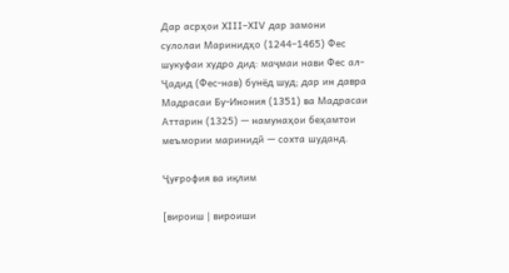Дар асрҳои XIII–XIV дар замони сулолаи Маринидҳо (1244–1465) Фес шукуфаи худро дид: маҷмаи нави Фес ал-Ҷадид (Фес-нав) бунёд шуд; дар ин давра Мадрасаи Бу-Инония (1351) ва Мадрасаи Аттарин (1325) — намунаҳои беҳамтои меъмории маринидӣ — сохта шуданд.

Ҷуғрофия ва иқлим

[вироиш | вироиши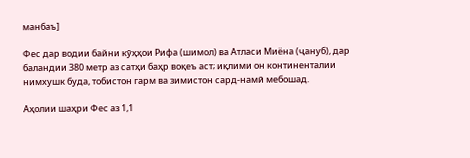манбаъ]

Фес дар водии байни кӯҳҳои Рифа (шимол) ва Атласи Миёна (ҷануб), дар баландии 380 метр аз сатҳи баҳр воқеъ аст; иқлими он континенталии нимхушк буда, тобистон гарм ва зимистон сард-намӣ мебошад.

Аҳолии шаҳри Фес аз 1,1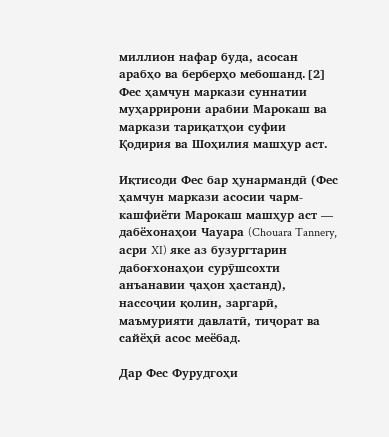миллион нафар буда, асосан арабҳо ва берберҳо мебошанд.[2] Фес ҳамчун маркази суннатии муҳаррирони арабии Марокаш ва маркази тариқатҳои суфии Қодирия ва Шоҳилия машҳур аст.

Иқтисоди Фес бар ҳунармандӣ (Фес ҳамчун маркази асосии чарм-кашфиёти Марокаш машҳур аст — дабёхонаҳои Чауара (Chouara Tannery, асри XI) яке аз бузургтарин дабоғхонаҳои сурӯшсохти анъанавии ҷаҳон ҳастанд), нассоҷии қолин, заргарӣ, маъмурияти давлатӣ, тиҷорат ва сайёҳӣ асос меёбад.

Дар Фес Фурудгоҳи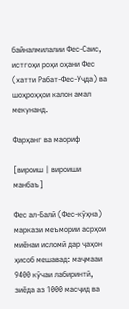байналмилалии Фес-Саис, истгоҳи роҳи оҳани Фес (хатти Рабат-Фес-Уҷда) ва шоҳроҳҳои калон амал мекунанд.

Фарҳанг ва маориф

[вироиш | вироиши манбаъ]

Фес ал-Балӣ (Фес-кӯҳна) маркази меъмории асрҳои миёнаи исломӣ дар ҷаҳон ҳисоб мешавад: маҷмааи 9400 кӯчаи лабиринтӣ, зиёда аз 1000 масҷид ва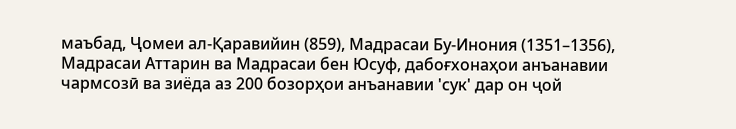маъбад, Ҷомеи ал-Қаравийин (859), Мадрасаи Бу-Инония (1351–1356), Мадрасаи Аттарин ва Мадрасаи бен Юсуф, дабоғхонаҳои анъанавии чармсозӣ ва зиёда аз 200 бозорҳои анъанавии 'сук' дар он ҷой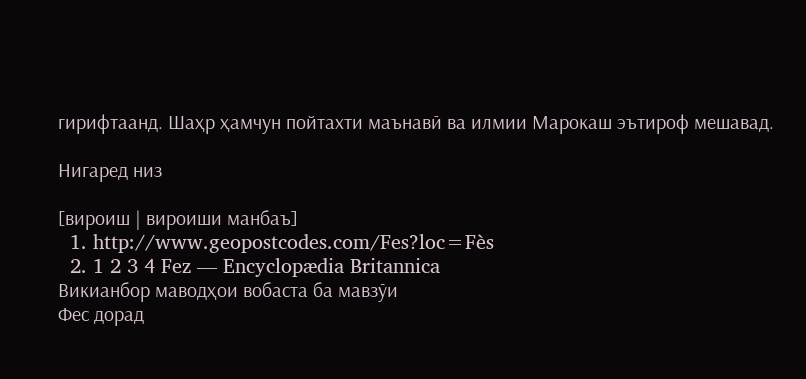гирифтаанд. Шаҳр ҳамчун пойтахти маънавӣ ва илмии Марокаш эътироф мешавад.

Нигаред низ

[вироиш | вироиши манбаъ]
  1. http://www.geopostcodes.com/Fes?loc=Fès
  2. 1 2 3 4 Fez — Encyclopædia Britannica
Викианбор маводҳои вобаста ба мавзӯи
Фес дорад